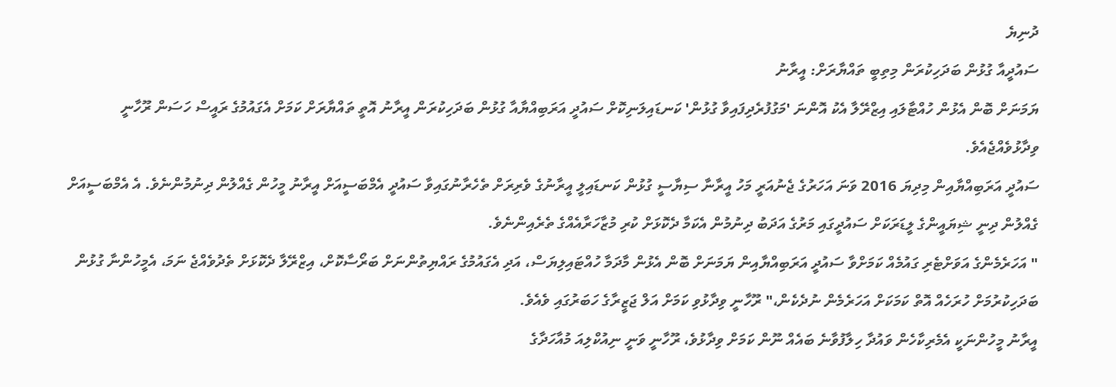ދުނިޔެ
ސައުދީއާ ގުޅުން ބަދަހިކުރަން މިތިބީ ތައްޔާރަށް: އީރާނު
ޔަމަނަށް ބޮން އެޅުން ހުއްޓާލައި އިޒްރޭލާ އެކު އޮންނަ 'މަގުފުރެދިފައިވާ ގުޅުން' ކަނޑައިލަނިކޮށް ސައުދީ އަރަބިއްޔާއާ ގުޅުން ބަދަހިކުރަން އީރާނު އޮތީ ތައްޔާރަށް ކަމަށް އެގައުމުގެ ރައީސް ހަސަން ރޫހާނީ ވިދާޅުވެއްޖެއެވެ.
ސައުދީ އަރަބިއްޔާއިން މިދިޔަ 2016 ވަނަ އަހަރުގެ ޖެނުއަރީ މަހު އީރާނާ ސިޔާސީ ގުޅުން ކަނޑައިލީ އީރާނުގެ ވެރިރަށް ތެހެރާނުގައިވާ ސައުދީ އެމްބަސީއަށް އީރާނު މީހުން ގެއްލުން ދިނުމުންނެވެ. އެ އެމްބަސީއަށް ގެއްލުން ދިނީ ޝިޔައީންގެ ލީޑަރަކަށް ސައުދީގައި މަރުގެ އަދަބު ދިނުމުން އެކަމާ ދެކޮޅަށް ކުރި މުޒާހަރާއެއްގެ ތެރެއިންނެވެ.
" އަހަރެމެންގެ އަވަށްޓެރި ގައުމެއް ކަމަށްވާ ސައުދީ އަރަބިއްޔާއިން ޔަމަނަށް ބޮން އެޅުން މާދަމާ ހުއްޓައިލިޔަސް، އަދި އެގައުމުގެ ރައްޔިތުންނަށް ބަރޯސާކޮށް، އިޒްރޭލާ ދެކޮޅަށް ތެދުވެއްޖެ ނަމަ، އެމީހުންނާ ގުޅުން ބަދަހިކުރުމަށް ހުރަހެއް އޮތް ކަމަކަށް އަހަރެމެން ނުދެކެން،" ރޫހާނީ ވިދާޅުވި ކަމަށް އަލް ޖަޒީރާގެ ހަބަރުގައި ވެއެވެ.
އީރާނު މީހުންނަކީ އެމެރިކާހެން ވައުދާ ހިލާފުވާނެ ބައެއް ނޫން ކަމަށް ވިދާޅުވެ، ރޫހާނީ ވަނީ ނިއުކްލިއަ މުއާހަދާގެ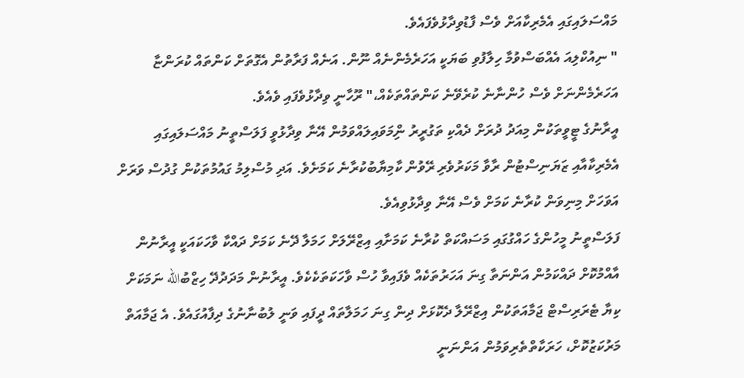މައްސަލައިގައި އެމެރިކާއަށް ވެސް ފާޑުވިދާޅުވެފައެވެ.
" ނިއުކްލިއަ އެއްބަސްވުމާ ހިލާފުވި ބަޔަކީ އަހަރެމެންނެއް ނޫން. އަނެއް ފަރާތުން އެގޮތަށް ކަންތައް ކުރަންޏާ އަހަރެމެންނަށް ވެސް ހުންނާނެ ކުރެވޭނެ ކަންތައްތަކެއް،" ރޫހާނީ ވިދާޅުވެފައި ވެއެވެ.
އީރާނުގެ ޓީވީތަކުން މިއަދު ދުރަށް ދެއްކި ތަގުރީރު ނިްމަވައިލައްވަމުން އޭނާ ވިދާޅުވީ ފަލަސްތީނު މައްސަލައިގައި އެމެރިކާއާއި ޒަޔަނިސްޓުން ރާވާ މަކަރުވެރި ރޭވުން ކާމިޔާބުކުރާނެ ކަމަށެވެ. އަދި މުސްލިމު ގައުމުތަކުން ގުދުސް ވަރަށް އަވަހަށް މިނިވަން ކުރާނެ ކަމަށް ވެސް އޭނާ ވިދާޅުވިއެވެ.
ފަލަސްތީނު މީހުންގެ ހައްގުގައި މަސައްކަތް ކުރާނެ ކަމަށާއި އިޒްރޭލަށް ހަމަލާ ދޭނެ ކަމަށް ދައްކާ ވާހަކައަކީ އީރާނުން އާއްމުކޮށް ދައްކަމުން އަންނަތާ ގިނަ އަހަރުތަކެއް ވެފައިވާ ހުސް ވާހަކަތަކެކެވެ. އީރާނުން މަދަދުދޭ ހިޒްބުالله ނަމަކަށް ކިޔާ ޓެރަރިސްޓް ޖަމާއަތަކުން އިޒްރޭލާ ދެކޮޅަށް ދިން ގިނަ ހަމަލާތައް ދީފައި ވަނީ ލުބުނާނުގެ ދިފާއުގައެވެ. އެ ޖަމާއަތް މަރުކަޒުކޮށް، ހަރަކާތްތެރިވަމުން އަންނަނީ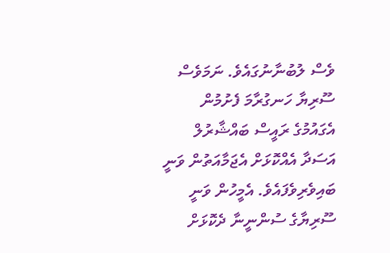ވެސް ލުބުނާނުގައެވެ. ނަމަވެސް ސޫރިޔާ ހަނގުރާމަ ފެށުމުން އެގައުމުގެ ރައީސް ބައްޝާރުލް އަސަދާ އެއްކޮޅަށް އެޖަމާއަތުން ވަނީ ބައިވެރިވެފައެވެ. އެމީހުން ވަނީ ސޫރިޔާގެ ސުންނީނާ ދެކޮޅަށް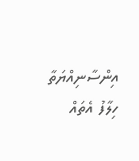އިންސާނިއްޔަތާ ހިލާފު އެތައް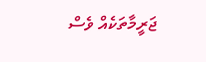ޖަރީމާތަކެއް ވެސް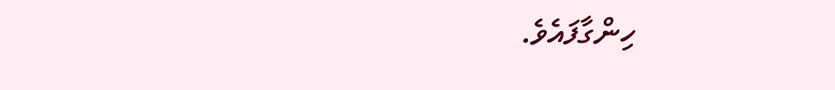ހިންގާފައެވެ.